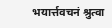भयार्त्तवचनं श्रुत्वा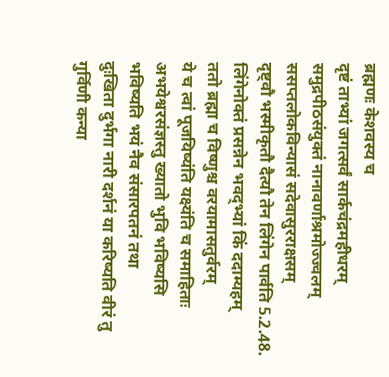ब्रह्मणः केशवस्य च
दृष्टं ताभ्यां जगत्सर्वं सार्कचंद्रमहीधरम्
समुद्रपीठसंयुक्तं नानावर्णाश्रमोज्ज्वलम्
ससप्तलोकविन्यासं सदेवासुरराक्षसम्
दृष्ट्वौ भस्मीकृतौ दैत्यौ तेन लिंगेन पार्वति 5.2.48.
लिंगेनोक्तं प्रसन्नेन भवद्भ्यां किं ददाम्यहम्
ततो ब्रह्मा च विष्णुश्च वरयामासतुर्वरम्
ये च त्वां पूजयिष्यंति यक्ष्यंति च समाहिताः
अभयेश्वरसंज्ञस्तु ख्यातो भुवि भविष्यसि
भविष्यति भयं नैव संसारपतनं तथा
दुःखिता दुर्भगा नारी दर्शनं या करिष्यति वीरं तु गुर्विणी कन्या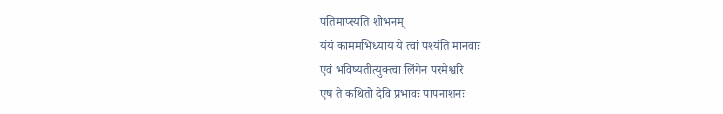पतिमाप्स्यति शोभनम्
यंयं काममभिध्याय ये त्वां पश्यंति मानवाः
एवं भविष्यतीत्युक्त्वा लिंगेन परमेश्वरि
एष ते कथितो देवि प्रभावः पापनाशनः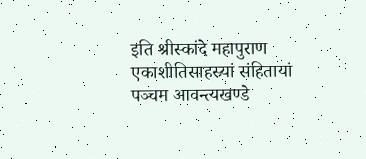इति श्रीस्कांदे महापुराण एकाशीतिसाहस्र्यां संहितायां पञ्चम आवन्त्यखण्डे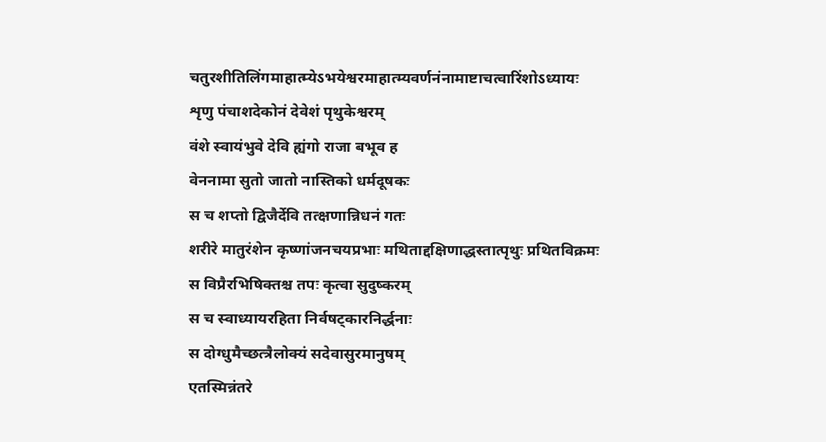चतुरशीतिलिंगमाहात्म्येऽभयेश्वरमाहात्म्यवर्णनंनामाष्टाचत्वारिंशोऽध्यायः
शृणु पंचाशदेकोनं देवेशं पृथुकेश्वरम्
वंशे स्वायंभुवे देवि ह्यंगो राजा बभूव ह
वेननामा सुतो जातो नास्तिको धर्मदूषकः
स च शप्तो द्विजैर्देवि तत्क्षणान्निधनं गतः
शरीरे मातुरंशेन कृष्णांजनचयप्रभाः मथिताद्दक्षिणाद्धस्तात्पृथुः प्रथितविक्रमः
स विप्रैरभिषिक्तश्च तपः कृत्वा सुदुष्करम्
स च स्वाध्यायरहिता निर्वषट्कारनिर्द्धनाः
स दोग्धुमैच्छत्त्रैलोक्यं सदेवासुरमानुषम्
एतस्मिन्नंतरे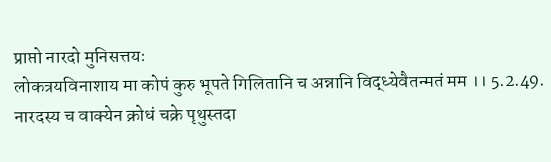प्राप्तो नारदो मुनिसत्तयः
लोकत्रयविनाशाय मा कोपं कुरु भूपते गिलितानि च अन्नानि विद्ध्येवैतन्मतं मम ।। 5.2.49.
नारदस्य च वाक्येन क्रोधं चक्रे पृथुस्तदा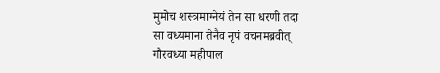मुमोच शस्त्रमाग्नेयं तेन सा धरणी तदा
सा वध्यमाना तेनैव नृपं वचनमब्रवीत्
गौरवध्या महीपाल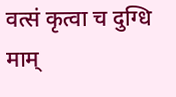वत्सं कृत्वा च दुग्धि माम्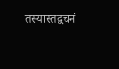तस्यास्तद्वचनं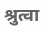श्रुत्वा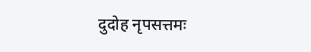दुदोह नृपसत्तमः